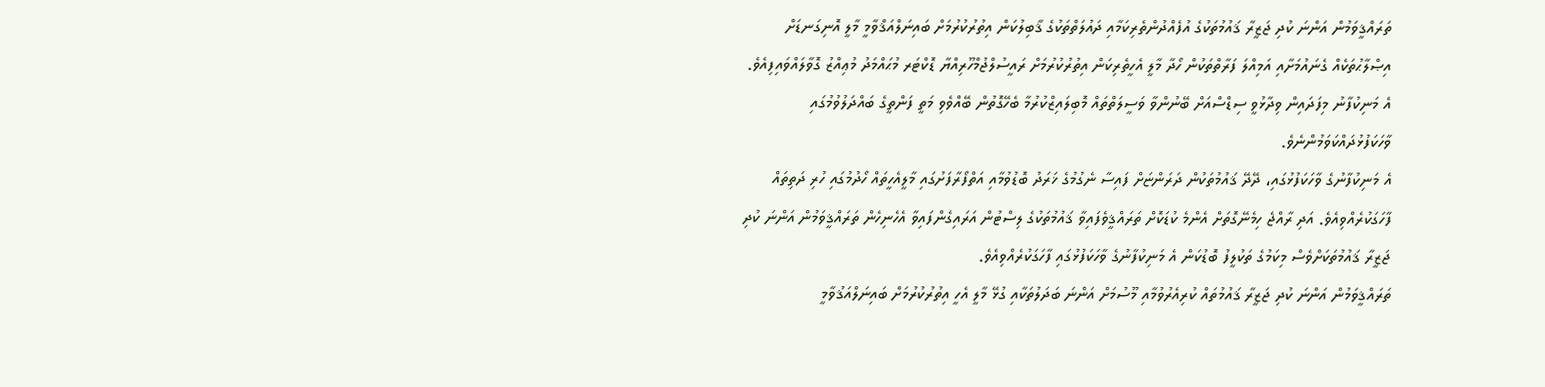ތަރައްޤީވަމުން އަންނަ ކުދި ޖަޒީރާ ޤައުމުތަކުގެ އުފެއްދުންތެރިކަމާއި ދައުލަތްތަކުގެ ޤާބިލުކަން އިތުރުކުރުމަށް ބައިނަލްއަޤްވާމީ މާލީ އޮނިގަނޑަށް އިޞްލާޙުތަކެއް ގެނައުމަށާއި އަމިއްލަ ފަރާތްތަކުން ހޯދާ މާލީ އެހީތެރިކަން އިތުރުކުރުމަށް ރައީސުލްޖުމްހޫރިއްޔާ ޑޮކްޓަރ މުޙައްމަދު މުޢިއްޒު ގޮވާލައްވައިފިއެވެ. އެ މަނިކުފާނު މިފަދައިން ވިދާޅުވީ ސިޑްސްއަށް ބޭނުންވާ ވަސީލަތްތައް މޮބިލައިޒްކުރުމާ ބެހޭގޮތުން ބޭއްވެވި މަތީ ފަންތީގެ ބައްދަލުވުމުގައި ވާހަކަފުޅުދައްކަވަމުންނެވެ.
އެ މަނިކުފާނުގެ ވާހަކަފުޅުގައި، ދޭދޭ ޤައުމުތަކުން ދަރަންޏަށް ފައިސާ ނެގުމުގެ ޚަރަދު ބޮޑުވުމާއި އަތްފޯރާފަށުގައި މާލީއެހީތައް ހޯދުމުގައި ހުރި ދަތިތައް ފާހަގަކުރެއްވިއެވެ. އަދި ރާއްޖެ ހިމެނޭގޮތަށް އެންމެ ކުޑަކޮށް ތަރައްޤީވެފައިވާ ޤައުމުތަކުގެ ލިސްޓުން އަރައިގެންފައިވާ އެހެނިހެން ތަރައްޤީވަމުން އަންނަ ކުދި ޖަޒީރާ ޤައުމުތަކަށްވެސް މިކަމުގެ ތަކުލީފު ބޮޑުކަން އެ މަނިކުފާނުގެ ވާހަކަފުޅުގައި ފާހަގަކުރެއްވިއެވެ.
ތަރައްޤީވަމުން އަންނަ ކުދި ޖަޒީރާ ޤައުމުތައް ކުރިއެރުވުމާއި މޫސުމަށް އަންނަ ބަދަލުތަކާއި ގުޅޭ މާލީ އެހީ އިތުރުކުރުމަށް ބައިނަލްއަޤުވާމީ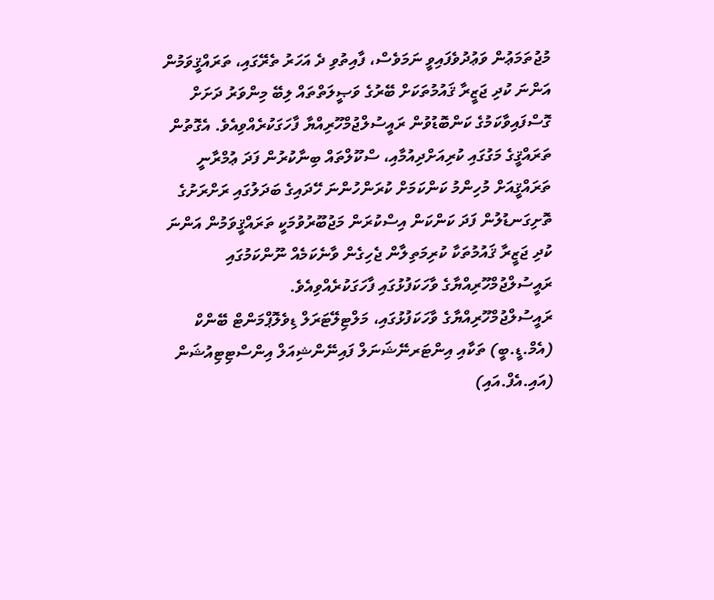މުޖުތަމަޢުން ވަޢުދުވެފައިވީ ނަމަވެސް، ފާއިތުވި ދެ އަހަރު ތެރޭގައި، ތަރައްޤީވަމުން އަންނަ ކުދި ޖަޒީރާ ޤައުމުތަކަށް ބޭރުގެ ވަޞީލަތްތައް ލިބޭ މިންވަރު ދަށަށް ގޮސްފައިވާކަމުގެ ކަންބޮޑުވުން ރައީސުލްޖުމްހޫރިއްޔާ ފާހަގަކުރެއްވިއެވެ. އެގޮތުން ތަރައްޤީގެ މަގުގައި ކުރިއަށްދިއުމާއި، ސްކޫލްތައް ބިނާކުރުން ފަދަ ޢުމްރާނީ ތަރައްޤީއަށް މުހިންމު ކަންކަމަށް ކުރަންހުންނަ ހޭދައިގެ ބަދަލުގައި ރަށްރަށުގެ ތޮށިގަނޑުލުން ފަދަ ކަންކަން އިސްކުރަން މަޖުބޫރުވުމަކީ ތަރައްޤީވަމުން އަންނަ ކުދި ޖަޒީރާ ޤައުމުތަކާ ކުރިމަތިލާން ޖެހިގެން ވާނެކަމެއް ނޫންކަމުގައި ރައީސުލްޖުމްހޫރިއްޔާގެ ވާހަކަފުޅުގައި ފާހަގަކުރެއްވިއެވެ.
ރައީސުލްޖުމްހޫރިއްޔާގެ ވާހަކަފުޅުގައި، މަލްޓިލޭޓަރަލް ޑިވެލޮޕްމަންޓް ބޭންކް (އެމް.ޑީ.ބީ) ތަކާއި އިންޓަރނޭޝަނަލް ފައިނޭންޝިއަލް އިންސްޓިޓިއުޝަން (އައި.އެފް.އައި)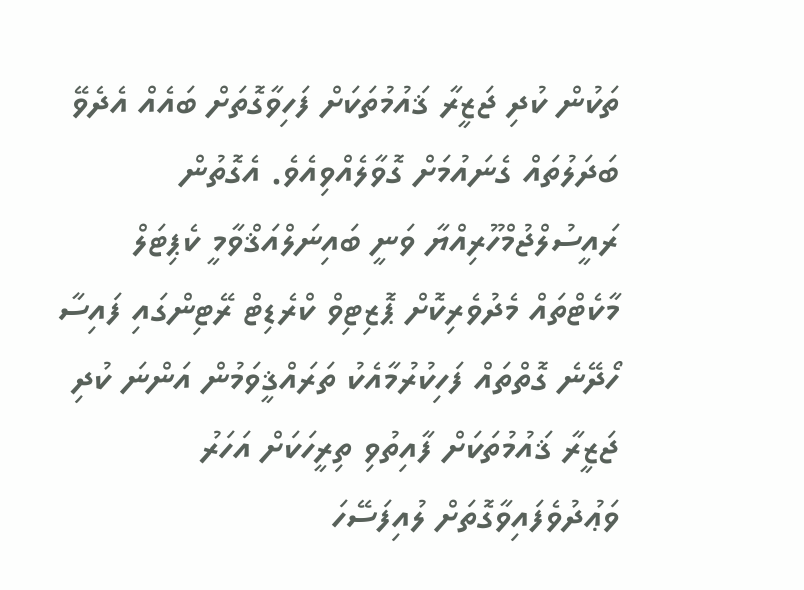ތަކުން ކުދި ޖަޒީރާ ޤައުމުތަކަށް ފަހިވާގޮތަށް ބައެއް އެދެވޭ ބަދަލުތައް ގެނައުމަށް ގޮވާލެއްވިއެވެ. އެގޮތުން ރައީސުލްޖުމްހޫރިއްޔާ ވަނީ ބައިނަލްއަޤްވާމީ ކެޕިޓަލް މާކެޓްތައް މެދުވެރިކޮށް ޕޮޒިޓިވް ކްރެޑިޓް ރޭޓިންގައި ފައިސާ ހޯދޭނެ ގޮތްތައް ފަހިކުރުމާއެކު ތަރައްޤީވަމުން އަންނަ ކުދި ޖަޒީރާ ޤައުމުތަކަށް ފާއިތުވި ތިރީހަކަށް އަހަރު ވަޢުދުވެފައިވާގޮތަށް ލުއިފަސޭހަ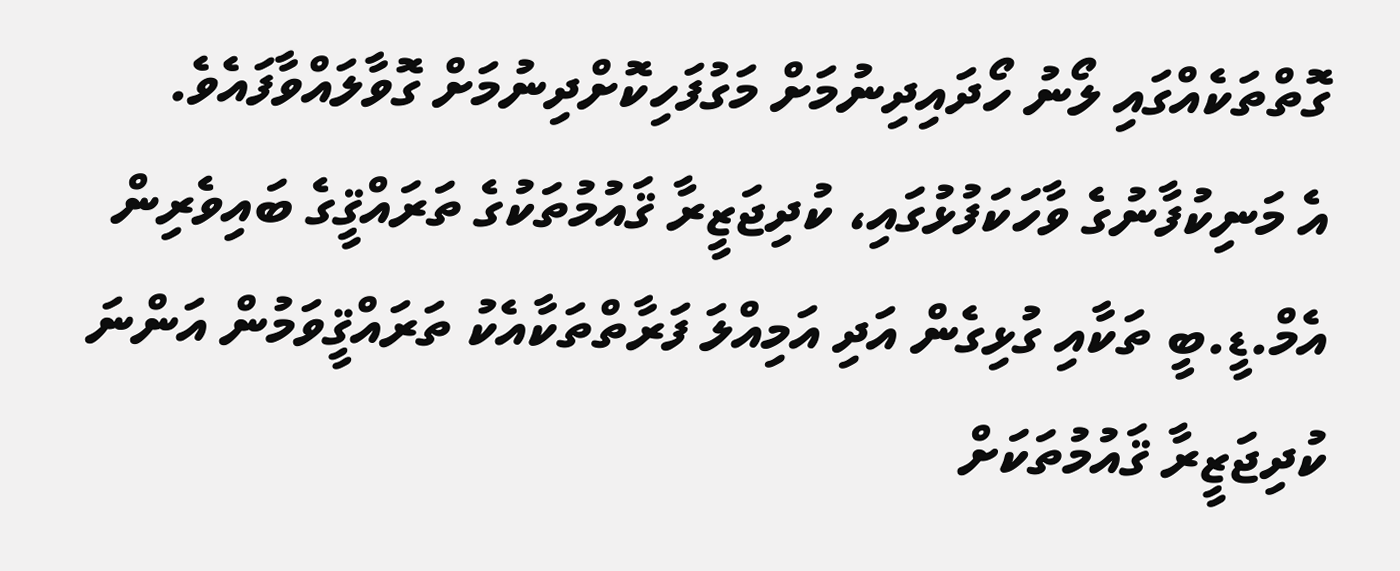ގޮތްތަކެއްގައި ލޯނު ހޯދައިދިނުމަށް މަގުފަހިކޮށްދިނުމަށް ގޮވާލައްވާފައެވެ.
އެ މަނިކުފާނުގެ ވާހަކަފުޅުގައި، ކުދިޖަޒީރާ ޤައުމުތަކުގެ ތަރައްޤީގެ ބައިވެރިން އެމް.ޑީ.ބީ ތަކާއި ގުޅިގެން އަދި އަމިއްލަ ފަރާތްތަކާއެކު ތަރައްޤީވަމުން އަންނަ ކުދިޖަޒީރާ ޤައުމުތަކަށް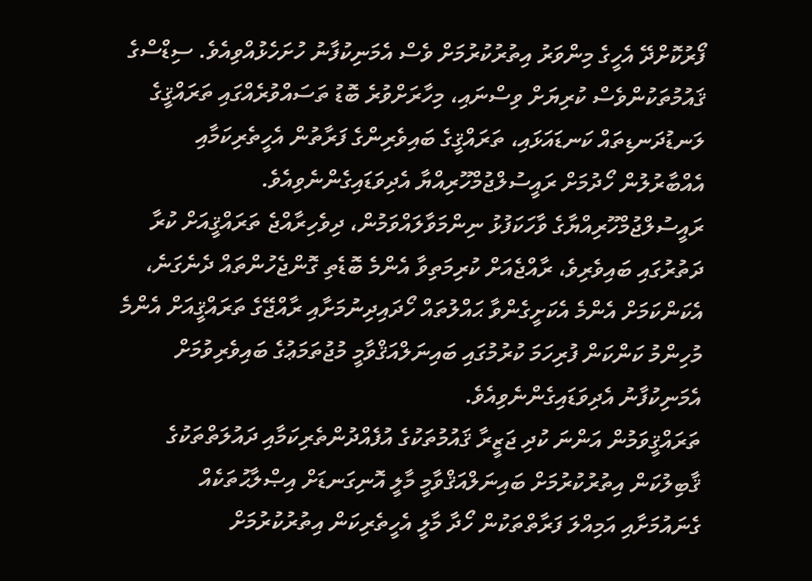ފޯރުކޮށްދޭ އެހީގެ މިންވަރު އިތުރުކުރުމަށް ވެސް އެމަނިކުފާނު ހުށަހެޅުއްވިއެވެ. ސިޑްސްގެ ޤައުމުތަކުންވެސް ކުރިޔަށް ވިސްނައި، މިހާރަށްވުރެ ބޮޑު ތަސައްވުރެއްގައި ތަރައްޤީގެ ލަނޑުދަނޑިތައް ކަނޑައަޅައި، ތަރައްޤީގެ ބައިވެރިންގެ ފަރާތުން އެހީތެރިކަމާއި އެއްބާރުލުން ހޯދުމަށް ރައީސުލްޖުމްހޫރިއްޔާ އެދިވަޑައިގެންނެވިއެވެ.
ރައީސުލްޖުމްހޫރިއްޔާގެ ވާހަކަފުޅު ނިންމަވާލައްވަމުން، ދިވެހިރާއްޖެ ތަރައްޤީއަށް ކުރާ ދަތުރުގައި ބައިވެރިވެ، ރާއްޖެއަށް ކުރިމަތިވާ އެންމެ ބޮޑެތި ގޮންޖެހުންތައް ދެނެގަނެ، އެކަންކަމަށް އެންމެ އެކަށީގެންވާ ޙައްލުތައް ހޯދައިދިނުމަށާއި ރާއްޖޭގެ ތަރައްޤީއަށް އެންމެ މުހިންމު ކަންކަން ފުރިހަމަ ކުރުމުގައި ބައިނަލްއަޤްވާމީ މުޖުތަމަޢުގެ ބައިވެރިވުމަށް އެމަނިކުފާނު އެދިވަޑައިގެންނެވިއެވެ.
ތަރައްޤީވަމުން އަންނަ ކުދި ޖަޒީރާ ޤައުމުތަކުގެ އުފެއްދުންތެރިކަމާއި ދައުލަތްތަކުގެ ޤާބިލުކަން އިތުރުކުރުމަށް ބައިނަލްއަޤްވާމީ މާލީ އޮނިގަނޑަށް އިޞްލާޙުތަކެއް ގެނައުމަށާއި އަމިއްލަ ފަރާތްތަކުން ހޯދާ މާލީ އެހީތެރިކަން އިތުރުކުރުމަށް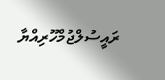ރައީސުލްޖުމްހޫރިއްޔާ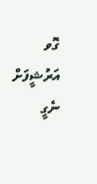ގޮވ
އަރުޝީފަށް ނެގީ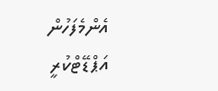އެންމެފަހުން އަޕްޑޭޓްކުރީ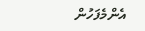އެންމެފަހުން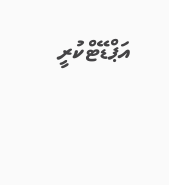އަޕްޑޭޓްކުރީ